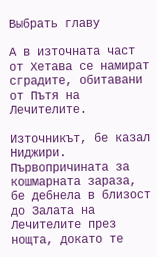Выбрать главу

А в източната част от Хетава се намират сградите, обитавани от Пътя на Лечителите.

Източникът, бе казал Ниджири. Първопричината за кошмарната зараза, бе дебнела в близост до Залата на Лечителите през нощта, докато те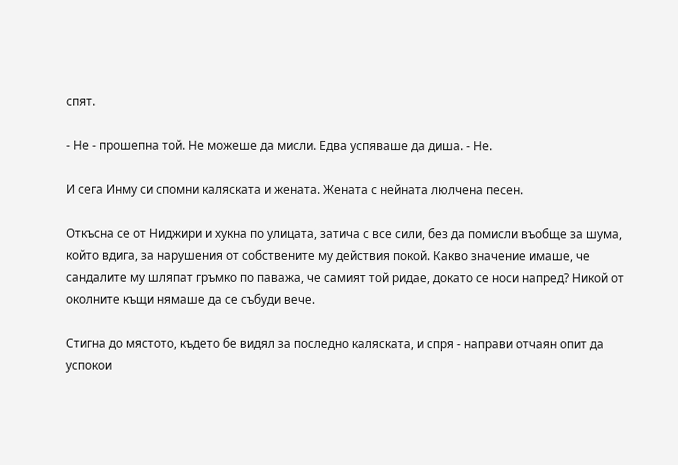спят.

- Не - прошепна той. Не можеше да мисли. Едва успяваше да диша. - Не.

И сега Инму си спомни каляската и жената. Жената с нейната люлчена песен.

Откъсна се от Ниджири и хукна по улицата, затича с все сили, без да помисли въобще за шума, който вдига, за нарушения от собствените му действия покой. Какво значение имаше, че сандалите му шляпат гръмко по паважа, че самият той ридае, докато се носи напред? Никой от околните къщи нямаше да се събуди вече.

Стигна до мястото, където бе видял за последно каляската, и спря - направи отчаян опит да успокои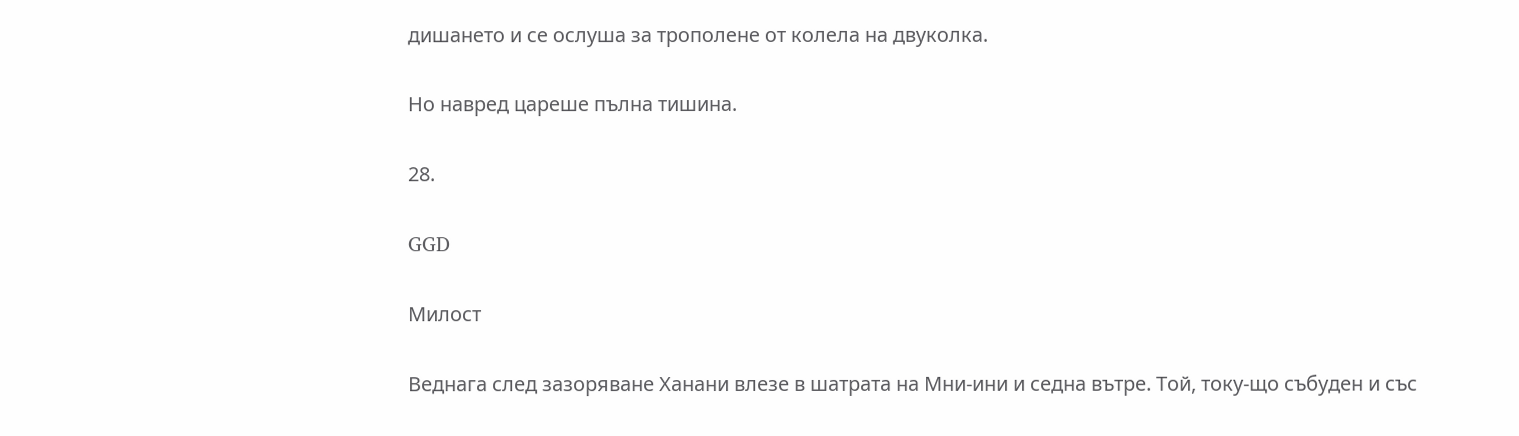дишането и се ослуша за трополене от колела на двуколка.

Но навред цареше пълна тишина.

28.

GGD

Милост

Веднага след зазоряване Ханани влезе в шатрата на Мни-ини и седна вътре. Той, току-що събуден и със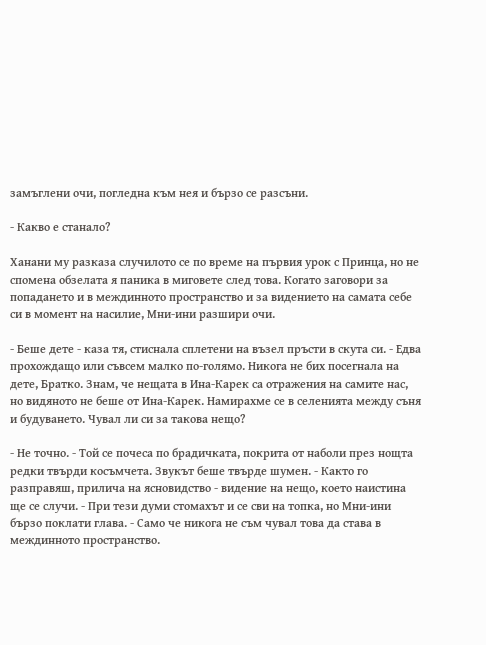замъглени очи, погледна към нея и бързо се разсъни.

- Какво е станало?

Ханани му разказа случилото се по време на първия урок с Принца, но не спомена обзелата я паника в миговете след това. Когато заговори за попадането и в междинното пространство и за видението на самата себе си в момент на насилие, Мни-ини разшири очи.

- Беше дете - каза тя, стиснала сплетени на възел пръсти в скута си. - Едва прохождащо или съвсем малко по-голямо. Никога не бих посегнала на дете, Братко. Знам, че нещата в Ина-Карек са отражения на самите нас, но видяното не беше от Ина-Карек. Намирахме се в селенията между съня и будуването. Чувал ли си за такова нещо?

- Не точно. - Той се почеса по брадичката, покрита от наболи през нощта редки твърди косъмчета. Звукът беше твърде шумен. - Както го разправяш, прилича на ясновидство - видение на нещо, което наистина ще се случи. - При тези думи стомахът и се сви на топка, но Мни-ини бързо поклати глава. - Само че никога не съм чувал това да става в междинното пространство.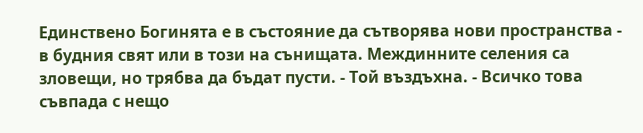Единствено Богинята е в състояние да сътворява нови пространства - в будния свят или в този на сънищата. Междинните селения са зловещи, но трябва да бъдат пусти. - Той въздъхна. - Всичко това съвпада с нещо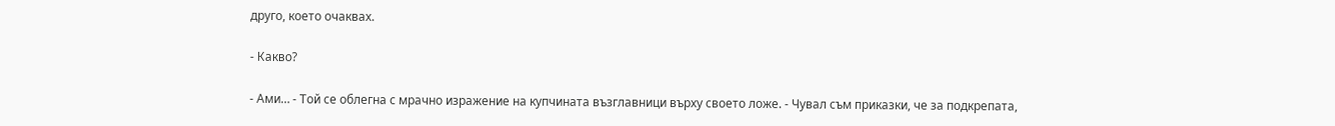друго, което очаквах.

- Какво?

- Ами… - Той се облегна с мрачно изражение на купчината възглавници върху своето ложе. - Чувал съм приказки, че за подкрепата,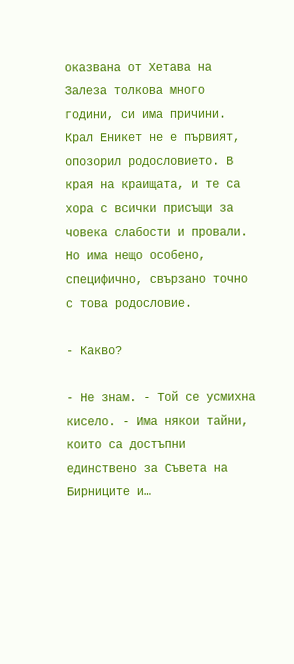оказвана от Хетава на Залеза толкова много години, си има причини. Крал Еникет не е първият, опозорил родословието. В края на краищата, и те са хора с всички присъщи за човека слабости и провали. Но има нещо особено, специфично, свързано точно с това родословие.

- Какво?

- Не знам. - Той се усмихна кисело. - Има някои тайни, които са достъпни единствено за Съвета на Бирниците и…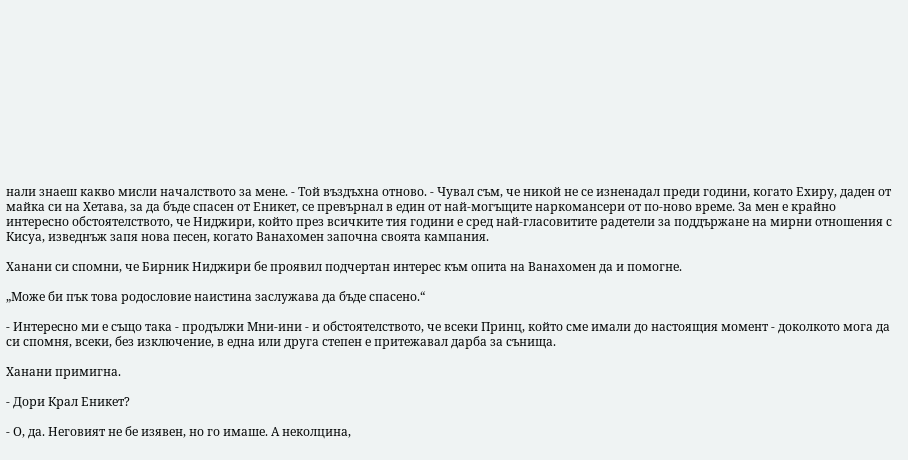нали знаеш какво мисли началството за мене. - Той въздъхна отново. - Чувал съм, че никой не се изненадал преди години, когато Ехиру, даден от майка си на Хетава, за да бъде спасен от Еникет, се превърнал в един от най-могъщите наркомансери от по-ново време. За мен е крайно интересно обстоятелството, че Ниджири, който през всичките тия години е сред най-гласовитите радетели за поддържане на мирни отношения с Кисуа, изведнъж запя нова песен, когато Ванахомен започна своята кампания.

Ханани си спомни, че Бирник Ниджири бе проявил подчертан интерес към опита на Ванахомен да и помогне.

„Може би пък това родословие наистина заслужава да бъде спасено.“

- Интересно ми е също така - продължи Мни-ини - и обстоятелството, че всеки Принц, който сме имали до настоящия момент - доколкото мога да си спомня, всеки, без изключение, в една или друга степен е притежавал дарба за сънища.

Ханани примигна.

- Дори Крал Еникет?

- О, да. Неговият не бе изявен, но го имаше. А неколцина,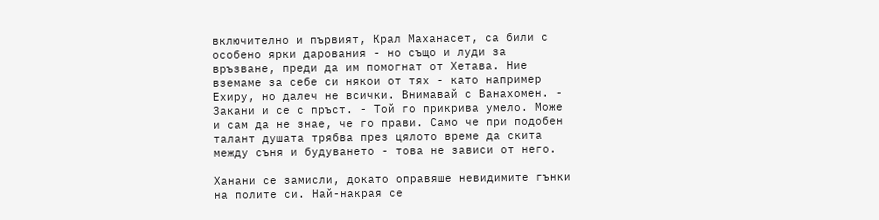включително и първият, Крал Маханасет, са били с особено ярки дарования - но също и луди за връзване, преди да им помогнат от Хетава. Ние вземаме за себе си някои от тях - като например Ехиру, но далеч не всички. Внимавай с Ванахомен. - Закани и се с пръст. - Той го прикрива умело. Може и сам да не знае, че го прави. Само че при подобен талант душата трябва през цялото време да скита между съня и будуването - това не зависи от него.

Ханани се замисли, докато оправяше невидимите гънки на полите си. Най-накрая се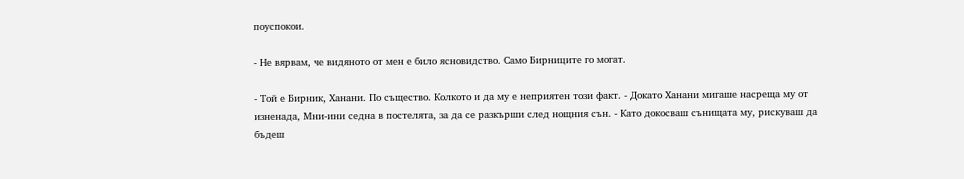поуспокои.

- Не вярвам, че видяното от мен е било ясновидство. Само Бирниците го могат.

- Той е Бирник, Ханани. По същество. Колкото и да му е неприятен този факт. - Докато Ханани мигаше насреща му от изненада, Мни-ини седна в постелята, за да се разкърши след нощния сън. - Като докосваш сънищата му, рискуваш да бъдеш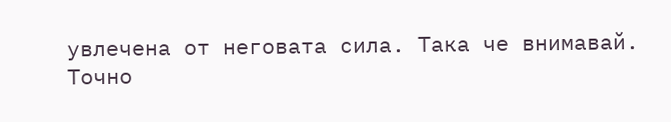увлечена от неговата сила. Така че внимавай. Точно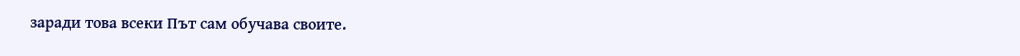заради това всеки Път сам обучава своите.